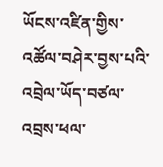ཡོངས་འཛིན་གྱིས་འཚོལ་བཤེར་བྱས་པའི་འབྲེལ་ཡོད་བཙལ་འབྲས་ཕལ་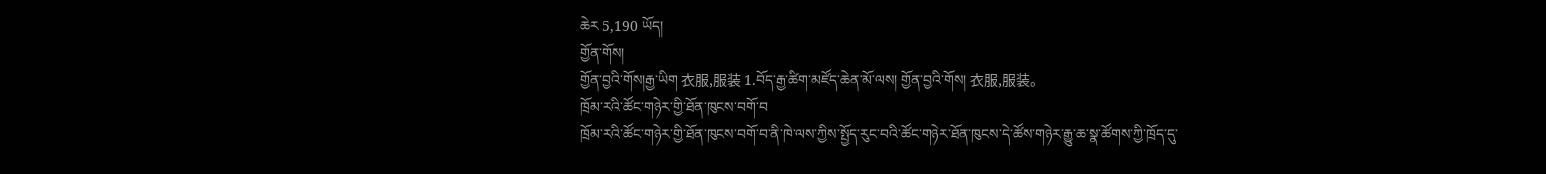ཆེར 5,190 ཡོད།
གྱོན་གོས།
གྱོན་བྱའི་གོས།རྒྱ་ཡིག 衣服,服装 1.བོད་རྒྱ་ཚིག་མཛོད་ཆེན་མོ་ལས། གྱོན་བྱའི་གོས། 衣服,服装。
ཁྲོམ་རའི་ཚོང་གཉེར་གྱི་ཐོན་ཁུངས་བགོ་བ
ཁྲོམ་རའི་ཚོང་གཉེར་གྱི་ཐོན་ཁུངས་བགོ་བ་ནི་ཁེ་ལས་ཀྱིས་སྤྱོད་རུང་བའི་ཚོང་གཉེར་ཐོན་ཁུངས་དེ་ཚོས་གཉེར་རྒྱུ་ཆ་སྣ་ཚོགས་ཀྱི་ཁྲོད་དུ་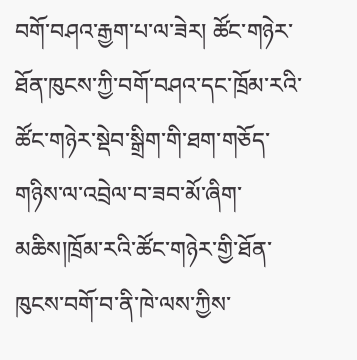བགོ་བཤའ་རྒྱག་པ་ལ་ཟེར། ཚོང་གཉེར་ཐོན་ཁུངས་ཀྱི་བགོ་བཤའ་དང་ཁྲོམ་རའི་ཚོང་གཉེར་སྡེབ་སྒྲིག་གི་ཐག་གཅོད་གཉིས་ལ་འབྲེལ་བ་ཟབ་མོ་ཞིག་མཆིས།ཁྲོམ་རའི་ཚོང་གཉེར་གྱི་ཐོན་ཁུངས་བགོ་བ་ནི་ཁེ་ལས་ཀྱིས་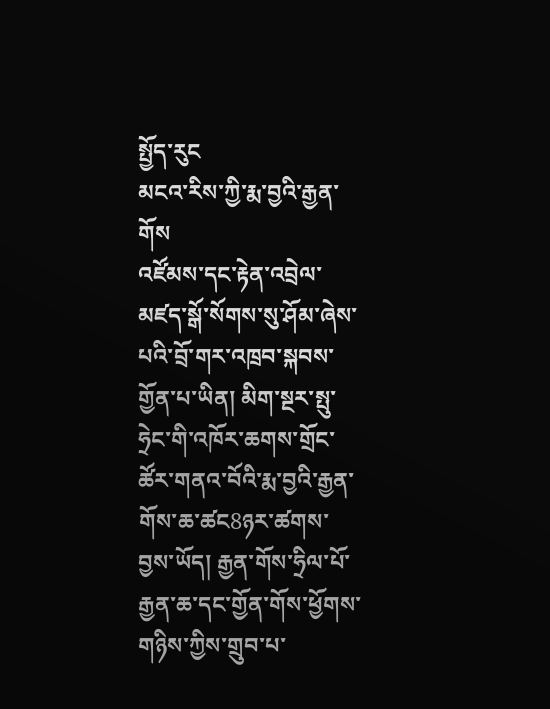སྤྱོད་རུང
མངའ་རིས་ཀྱི་རྨ་བྱའི་རྒྱན་གོས
འཛོམས་དང་རྟེན་འབྲེལ་མཛད་སྒོ་སོགས་སུ་ཤོམ་ཞེས་པའི་བྲོ་གར་འཁྲབ་སྐབས་གྱོན་པ་ཡིན། མིག་སྔར་སྤུ་ཧྲེང་གི་འཁོར་ཆགས་གྲོང་ཚོར་གནའ་བོའི་རྨ་བྱའི་རྒྱན་གོས་ཆ་ཚང8ཉར་ཚགས་བྱས་ཡོད། རྒྱན་གོས་ཧྲིལ་པོ་རྒྱན་ཆ་དང་གྱོན་གོས་ཕྱོགས་གཉིས་ཀྱིས་གྲུབ་པ་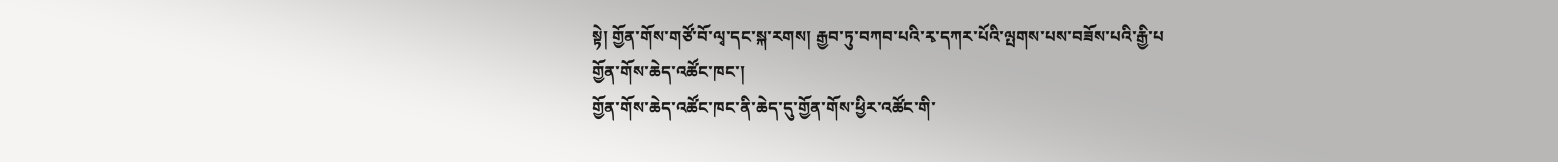སྟེ། གྱོན་གོས་གཙོ་བོ་ལྭ་དང་སྐ་རགས། རྒྱབ་ཏུ་བཀབ་པའི་རྭ་དཀར་པོའི་ལྤགས་པས་བཟོས་པའི་རྒྱི་པ
གྱོན་གོས་ཆེད་འཚོང་ཁང་།
གྱོན་གོས་ཆེད་འཚོང་ཁང་ནི་ཆེད་དུ་གྱོན་གོས་ཕྱིར་འཚོང་གི་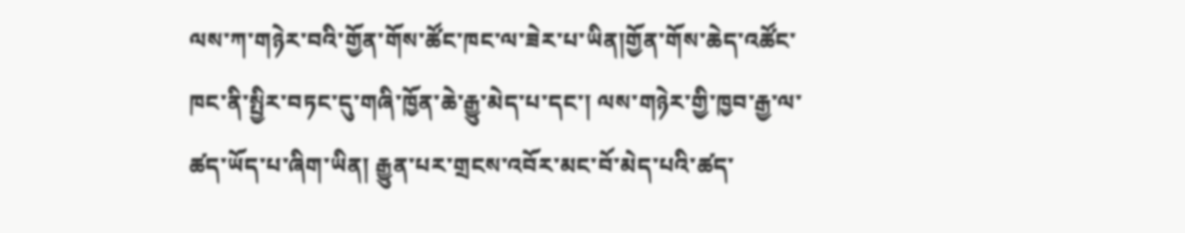ལས་ཀ་གཉེར་བའི་གྱོན་གོས་ཚོང་ཁང་ལ་ཟེར་པ་ཡིན།གྱོན་གོས་ཆེད་འཚོང་ཁང་ནི་སྤྱིར་བཏང་དུ་གཞི་ཁྱོན་ཆེ་རྒྱུ་མེད་པ་དང་། ལས་གཉེར་གྱི་ཁྱབ་རྒྱ་ལ་ཚད་ཡོད་པ་ཞིག་ཡིན། རྒྱུན་པར་གྲངས་འབོར་མང་བོ་མེད་པའི་ཚད་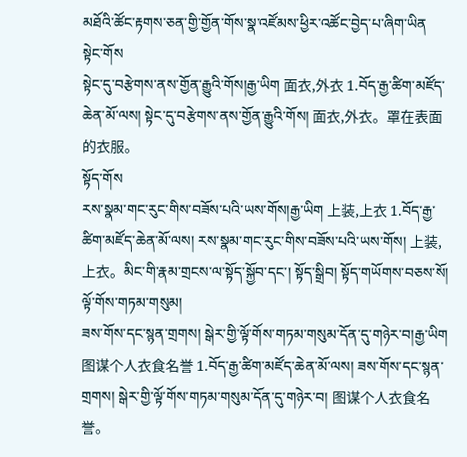མཐོའི་ཚོང་རྟགས་ཅན་གྱི་གྱོན་གོས་སྣ་འཛོམས་ཕྱིར་འཚོང་བྱེད་པ་ཞིག་ཡིན
སྟེང་གོས
སྟེང་དུ་བརྩེགས་ནས་གྱོན་རྒྱུའི་གོས།རྒྱ་ཡིག 面衣,外衣 1.བོད་རྒྱ་ཚིག་མཛོད་ཆེན་མོ་ལས། སྟེང་དུ་བརྩེགས་ནས་གྱོན་རྒྱུའི་གོས། 面衣,外衣。罩在表面的衣服。
སྟོད་གོས
རས་སྣམ་གང་རུང་གིས་བཟོས་པའི་ཡས་གོས།རྒྱ་ཡིག 上装,上衣 1.བོད་རྒྱ་ཚིག་མཛོད་ཆེན་མོ་ལས། རས་སྣམ་གང་རུང་གིས་བཟོས་པའི་ཡས་གོས། 上装,上衣。མིང་གི་རྣམ་གྲངས་ལ་སྟོད་སྐྱོབ་དང་། སྟོད་སྒྲིབ། སྟོད་གཡོགས་བཅས་སོ།
ལྟོ་གོས་གཏམ་གསུམ།
ཟས་གོས་དང་སྙན་གྲགས། སྒེར་གྱི་ལྟོ་གོས་གཏམ་གསུམ་དོན་དུ་གཉེར་བ།རྒྱ་ཡིག 图谋个人衣食名誉 1.བོད་རྒྱ་ཚིག་མཛོད་ཆེན་མོ་ལས། ཟས་གོས་དང་སྙན་གྲགས། སྒེར་གྱི་ལྟོ་གོས་གཏམ་གསུམ་དོན་དུ་གཉེར་བ། 图谋个人衣食名誉。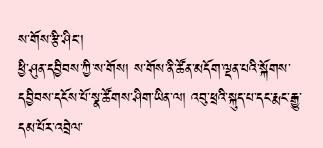ས་གོས་རྩི་ཤིང་།
ཕྱི་ཤུན་དབྱིབས་ཀྱི་ས་གོས། ས་གོས་ནི་ཚོན་མདོག་ལྡན་པའི་སྐོགས་དབྱིབས་དངོས་པོ་སྣ་ཚོགས་ཤིག་ཡིན་ལ། འབུ་ཕྲའི་སྐུད་པ་དང་རྨང་རྒྱུ་དམ་པོར་འབྲེལ་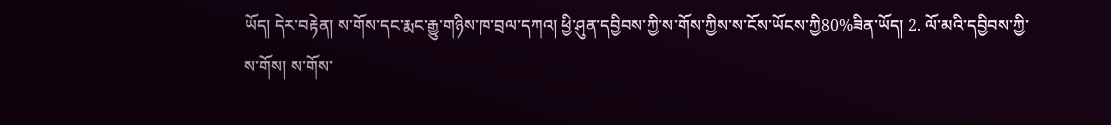ཡོད། དེར་བརྟེན། ས་གོས་དང་རྨང་རྒྱུ་གཉིས་ཁ་བྲལ་དཀའ། ཕྱི་ཤུན་དབྱིབས་ཀྱི་ས་གོས་ཀྱིས་ས་ངོས་ཡོངས་ཀྱི80%ཟིན་ཡོད། 2. ལོ་མའི་དབྱིབས་ཀྱི་ས་གོས། ས་གོས་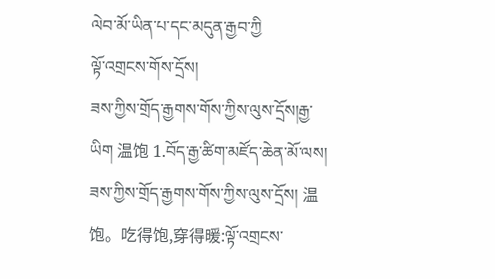ལེབ་མོ་ཡིན་པ་དང་མདུན་རྒྱབ་ཀྱི
ལྟོ་འགྲངས་གོས་དྲོས།
ཟས་ཀྱིས་གྲོད་རྒྱགས་གོས་ཀྱིས་ལུས་དྲོས།རྒྱ་ཡིག 温饱 1.བོད་རྒྱ་ཚིག་མཛོད་ཆེན་མོ་ལས། ཟས་ཀྱིས་གྲོད་རྒྱགས་གོས་ཀྱིས་ལུས་དྲོས། 温饱。吃得饱,穿得暖:ལྟོ་འགྲངས་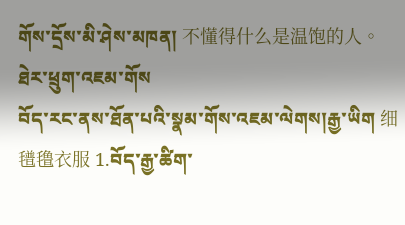གོས་དྲོས་མི་ཤེས་མཁན། 不懂得什么是温饱的人。
ཐེར་ཕྲུག་འཇམ་གོས
བོད་རང་ནས་ཐོན་པའི་སྣམ་གོས་འཇམ་ལེགས།རྒྱ་ཡིག 细氆氇衣服 1.བོད་རྒྱ་ཚིག་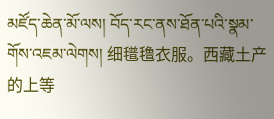མཛོད་ཆེན་མོ་ལས། བོད་རང་ནས་ཐོན་པའི་སྣམ་གོས་འཇམ་ལེགས། 细氆氇衣服。西藏土产的上等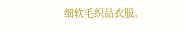细软毛织品衣服。